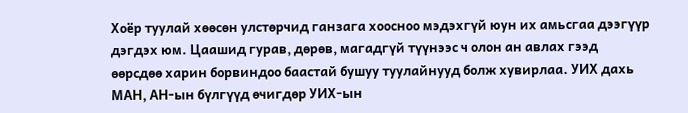Хоёр туулай хөөсөн улстөрчид ганзага хоосноо мэдэхгүй юун их амьсгаа дээгүүр дэгдэх юм. Цаашид гурав, дөрөв, магадгүй түүнээс ч олон ан авлах гээд өөрсдөө харин борвиндоо баастай бушуу туулайнууд болж хувирлаа. УИХ дахь МАН, АН-ын бүлгүүд өчигдөр УИХ-ын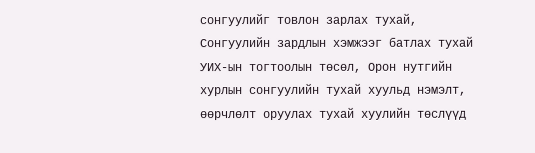сонгуулийг товлон зарлах тухай, Сонгуулийн зардлын хэмжээг батлах тухай УИХ-ын тогтоолын төсөл, Орон нутгийн хурлын сонгуулийн тухай хуульд нэмэлт, өөрчлөлт оруулах тухай хуулийн төслүүд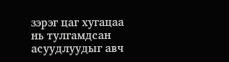зэрэг цаг хугацаа нь тулгамдсан асуудлуудыг авч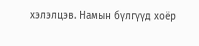хэлэлцэв. Намын бүлгүүд хоёр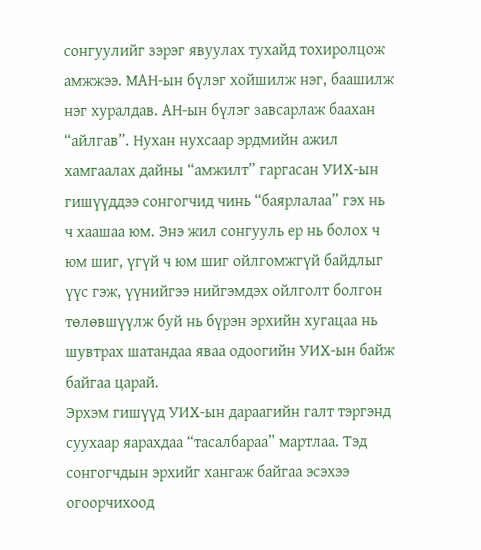сонгуулийг зэрэг явуулах тухайд тохиролцож амжжээ. МАН-ын бүлэг хойшилж нэг, баашилж нэг хуралдав. АН-ын бүлэг завсарлаж баахан “айлгав”. Нухан нухсаар эрдмийн ажил хамгаалах дайны “амжилт” гаргасан УИХ-ын гишүүддээ сонгогчид чинь “баярлалаа” гэх нь ч хаашаа юм. Энэ жил сонгууль ер нь болох ч юм шиг, үгүй ч юм шиг ойлгомжгүй байдлыг үүс гэж, үүнийгээ нийгэмдэх ойлголт болгон төлөвшүүлж буй нь бүрэн эрхийн хугацаа нь шувтрах шатандаа яваа одоогийн УИХ-ын байж байгаа царай.
Эрхэм гишүүд УИХ-ын дараагийн галт тэргэнд суухаар яарахдаа “тасалбараа” мартлаа. Тэд сонгогчдын эрхийг хангаж байгаа эсэхээ огоорчихоод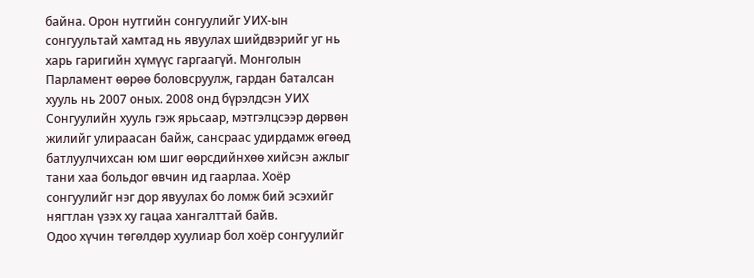байна. Орон нутгийн сонгуулийг УИХ-ын сонгуультай хамтад нь явуулах шийдвэрийг уг нь харь гаригийн хүмүүс гаргаагүй. Монголын Парламент өөрөө боловсруулж, гардан баталсан хууль нь 2007 оных. 2008 онд бүрэлдсэн УИХ Сонгуулийн хууль гэж ярьсаар, мэтгэлцсээр дөрвөн жилийг улираасан байж, сансраас удирдамж өгөөд батлуулчихсан юм шиг өөрсдийнхөө хийсэн ажлыг тани хаа больдог өвчин ид гаарлаа. Хоёр сонгуулийг нэг дор явуулах бо ломж бий эсэхийг нягтлан үзэх ху гацаа хангалттай байв.
Одоо хүчин төгөлдөр хуулиар бол хоёр сонгуулийг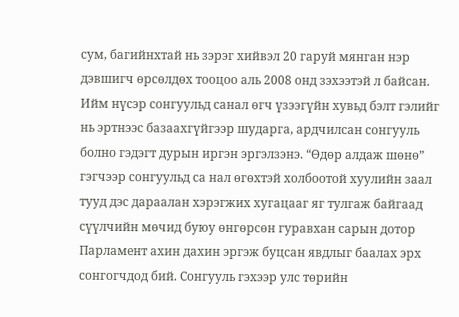сум, багийнхтай нь зэрэг хийвэл 20 гаруй мянган нэр дэвшигч өрсөлдөх тооцоо аль 2008 онд зэхээтэй л байсан. Ийм нүсэр сонгуульд санал өгч үзээгүйн хувьд бэлт гэлийг нь эртнээс базаахгүйгээр шударга, ардчилсан сонгууль болно гэдэгт дурын иргэн эргэлзэнэ. “Өдөр алдаж шөнө” гэгчээр сонгуульд са нал өгөхтэй холбоотой хуулийн заал тууд дэс дараалан хэрэгжих хугацааг яг тулгаж байгаад сүүлчийн мөчид буюу өнгөрсөн гуравхан сарын дотор Парламент ахин дахин эргэж буцсан явдлыг баалах эрх сонгогчдод бий. Сонгууль гэхээр улс төрийн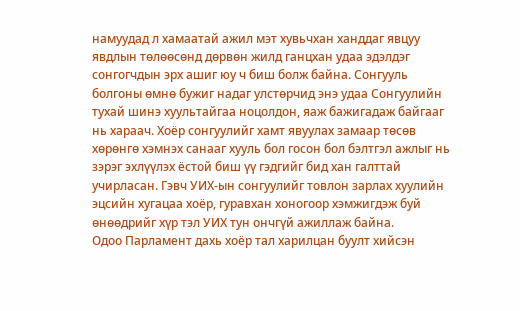намуудад л хамаатай ажил мэт хувьчхан ханддаг явцуу явдлын төлөөсөнд дөрвөн жилд ганцхан удаа эдэлдэг сонгогчдын эрх ашиг юу ч биш болж байна. Сонгууль болгоны өмнө бужиг надаг улстөрчид энэ удаа Сонгуулийн тухай шинэ хуультайгаа ноцолдон, яаж бажигадаж байгааг нь хараач. Хоёр сонгуулийг хамт явуулах замаар төсөв хөрөнгө хэмнэх санааг хууль бол госон бол бэлтгэл ажлыг нь зэрэг эхлүүлэх ёстой биш үү гэдгийг бид хан галттай учирласан. Гэвч УИХ-ын сонгуулийг товлон зарлах хуулийн эцсийн хугацаа хоёр, гуравхан хоногоор хэмжигдэж буй өнөөдрийг хүр тэл УИХ тун ончгүй ажиллаж байна.
Одоо Парламент дахь хоёр тал харилцан буулт хийсэн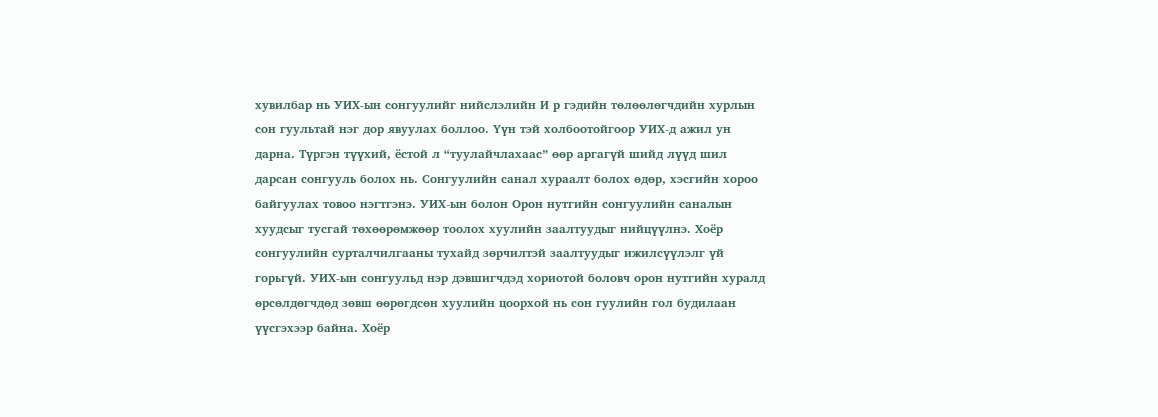хувилбар нь УИХ-ын сонгуулийг нийслэлийн И р гэдийн төлөөлөгчдийн хурлын сон гуультай нэг дор явуулах боллоо. Үүн тэй холбоотойгоор УИХ-д ажил ун дарна. Түргэн түүхий, ёстой л “туулайчлахаас” өөр аргагүй шийд лүүд шил дарсан сонгууль болох нь. Сонгуулийн санал хураалт болох өдөр, хэсгийн хороо байгуулах товоо нэгтгэнэ. УИХ-ын болон Орон нутгийн сонгуулийн саналын хуудсыг тусгай төхөөрөмжөөр тоолох хуулийн заалтуудыг нийцүүлнэ. Хоёр сонгуулийн сурталчилгааны тухайд зөрчилтэй заалтуудыг ижилсүүлэлг үй горьгүй. УИХ-ын сонгуульд нэр дэвшигчдэд хориотой боловч орон нутгийн хуралд өрсөлдөгчдөд зөвш өөрөгдсөн хуулийн цоорхой нь сон гуулийн гол будилаан үүсгэхээр байна. Хоёр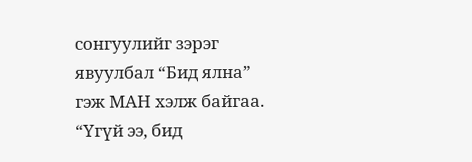сонгуулийг зэрэг явуулбал “Бид ялна” гэж МАН хэлж байгаа. “Үгүй ээ, бид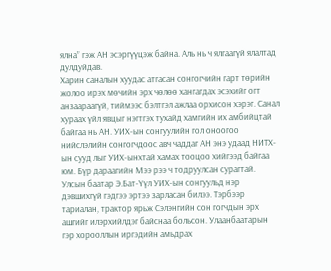ялна” гэж АН эсэргүүцэж байна. Аль нь ч ялгаагүй ялалтад дулдуйдав.
Харин саналын хуудас атгасан сонгогчийн гарт төрийн жолоо ирэх мөчийн эрх чөлөө хангагдах эсэхийг огт анзаараагүй, тиймээс бэлтгэл ажлаа орхисон хэрэг. Санал хураах үйл явцыг нэгтгэх тухайд хамгийн их амбийцтай байгаа нь АН. УИХ-ын сонгуулийн гол оноогоо нийслэлийн сонгогчдоос авч чаддаг АН энэ удаад НИТХ-ын сууд лыг УИХ-ынхтай хамах тооцоо хийгээд байгаа юм. Бүр дараагийн Мээ рээ ч тодруулсан сурагтай. Улсын баатар Э.Бат-Үүл УИХ-ын сонгуульд нэр дэвшихгүй гэдгээ эртээ зарласан билээ. Тэрбээр тариалан, трактор ярьж Сэлэнгийн сон гогчдын эрх ашгийг илэрхийлдэг байснаа больсон. Улаанбаатарын гэр хорооллын иргэдийн амьдрах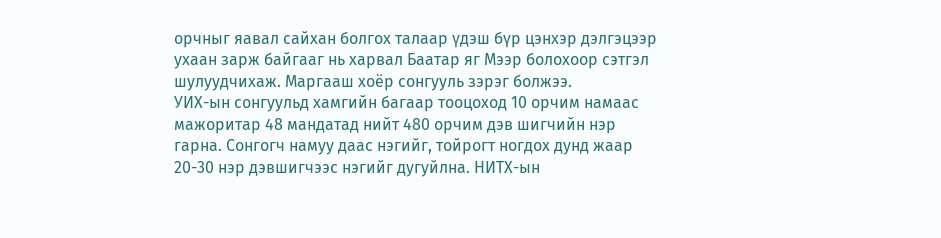орчныг яавал сайхан болгох талаар үдэш бүр цэнхэр дэлгэцээр ухаан зарж байгааг нь харвал Баатар яг Мээр болохоор сэтгэл шулуудчихаж. Маргааш хоёр сонгууль зэрэг болжээ.
УИХ-ын сонгуульд хамгийн багаар тооцоход 10 орчим намаас мажоритар 48 мандатад нийт 480 орчим дэв шигчийн нэр гарна. Сонгогч намуу даас нэгийг, тойрогт ногдох дунд жаар 20-30 нэр дэвшигчээс нэгийг дугуйлна. НИТХ-ын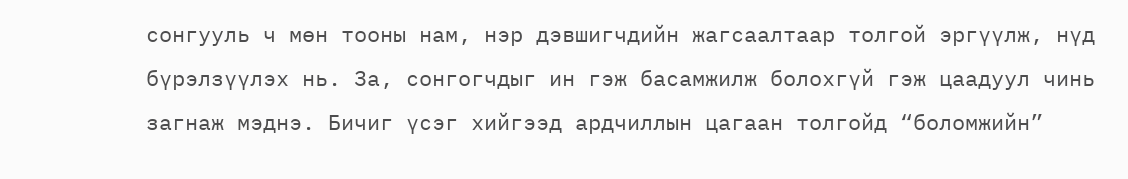сонгууль ч мөн тооны нам, нэр дэвшигчдийн жагсаалтаар толгой эргүүлж, нүд бүрэлзүүлэх нь. За, сонгогчдыг ин гэж басамжилж болохгүй гэж цаадуул чинь загнаж мэднэ. Бичиг үсэг хийгээд ардчиллын цагаан толгойд “боломжийн”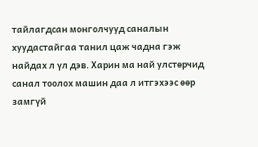тайлагдсан монголчууд саналын хуудастайгаа танил цаж чадна гэж найдах л үл дэв. Харин ма най улстөрчид санал тоолох машин даа л итгэхээс өөр замгүй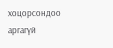хоцорсондоо аргагүй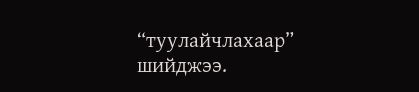“туулайчлахаар” шийджээ.